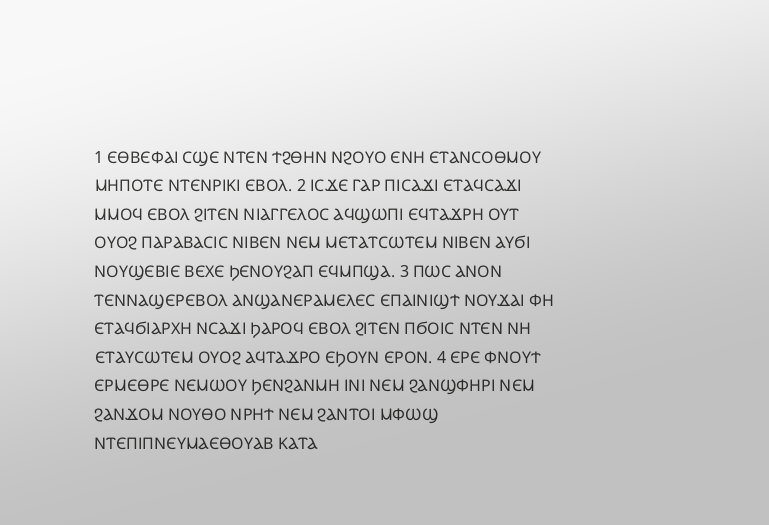1 ⲈⲐⲂⲈⲪⲀⲒ ⲤϢⲈ ⲚⲦⲈⲚ ϮϨⲐⲎⲚ ⲚϨⲞⲨⲞ ⲈⲚⲎ ⲈⲦⲀⲚⲤⲞⲐⲘⲞⲨ ⲘⲎⲠⲞⲦⲈ ⲚⲦⲈⲚⲢⲒⲔⲒ ⲈⲂⲞⲖ. 2 ⲒⲤϪⲈ ⲄⲀⲢ ⲠⲒⲤⲀϪⲒ ⲈⲦⲀϤⲤⲀϪⲒ ⲘⲘⲞϤ ⲈⲂⲞⲖ ϨⲒⲦⲈⲚ ⲚⲒⲀⲄⲄⲈⲖⲞⲤ ⲀϤϢⲰⲠⲒ ⲈϤⲦⲀϪⲢⲎ ⲞⲨⲦ ⲞⲨⲞϨ ⲠⲀⲢⲀⲂⲀⲤⲒⲤ ⲚⲒⲂⲈⲚ ⲚⲈⲘ ⲘⲈⲦⲀⲦⲤⲰⲦⲈⲘ ⲚⲒⲂⲈⲚ ⲀⲨϬⲒ ⲚⲞⲨϢⲈⲂⲒⲈ ⲂⲈⲬⲈ ϦⲈⲚⲞⲨϨⲀⲠ ⲈϤⲘⲠϢⲀ. 3 ⲠⲰⲤ ⲀⲚⲞⲚ ⲦⲈⲚⲚⲀϢⲈⲢⲈⲂⲞⲖ ⲀⲚϢⲀⲚⲈⲢⲀⲘⲈⲖⲈⲤ ⲈⲠⲀⲒⲚⲒϢϮ ⲚⲞⲨϪⲀⲒ ⲪⲎ ⲈⲦⲀϤϬⲒⲀⲢⲬⲎ ⲚⲤⲀϪⲒ ϦⲀⲢⲞϤ ⲈⲂⲞⲖ ϨⲒⲦⲈⲚ ⲠϬⲞⲒⲤ ⲚⲦⲈⲚ ⲚⲎ ⲈⲦⲀⲨⲤⲰⲦⲈⲘ ⲞⲨⲞϨ ⲀϤⲦⲀϪⲢⲞ ⲈϦⲞⲨⲚ ⲈⲢⲞⲚ. 4 ⲈⲢⲈ ⲪⲚⲞⲨϮ ⲈⲢⲘⲈⲐⲢⲈ ⲚⲈⲘⲰⲞⲨ ϦⲈⲚϨⲀⲚⲘⲎ ⲒⲚⲒ ⲚⲈⲘ ϨⲀⲚϢⲪⲎⲢⲒ ⲚⲈⲘ ϨⲀⲚϪⲞⲘ ⲚⲞⲨⲐⲞ ⲚⲢⲎϮ ⲚⲈⲘ ϨⲀⲚⲦⲞⲒ ⲘⲪⲰϢ ⲚⲦⲈⲠⲒⲠⲚⲈⲨⲘⲀⲈⲐⲞⲨⲀⲂ ⲔⲀⲦⲀ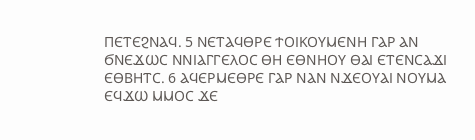ⲠⲈⲦⲈϨⲚⲀϤ. 5 ⲚⲈⲦⲀϤⲐⲢⲈ ϮⲞⲒⲔⲞⲨⲘⲈⲚⲎ ⲄⲀⲢ ⲀⲚ ϬⲚⲈϪⲰⲤ ⲚⲚⲒⲀⲄⲄⲈⲖⲞⲤ ⲐⲎ ⲈⲐⲚⲎⲞⲨ ⲐⲀⲒ ⲈⲦⲈⲚⲤⲀϪⲒ ⲈⲐⲂⲎⲦⲤ. 6 ⲀϤⲈⲢⲘⲈⲐⲢⲈ ⲄⲀⲢ ⲚⲀⲚ ⲚϪⲈⲞⲨⲀⲒ ⲚⲞⲨⲘⲀ ⲈϤϪⲰ ⲘⲘⲞⲤ ϪⲈ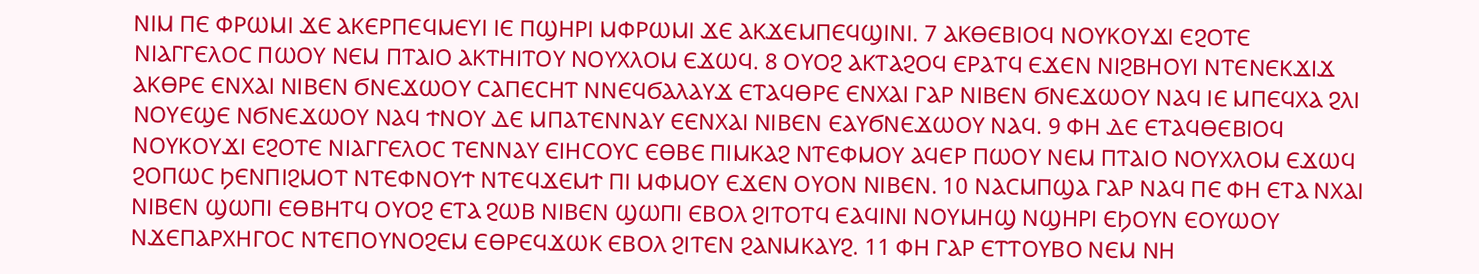ⲚⲒⲘ ⲠⲈ ⲪⲢⲰⲘⲒ ϪⲈ ⲀⲔⲈⲢⲠⲈϤⲘⲈⲨⲒ ⲒⲈ ⲠϢⲎⲢⲒ ⲘⲪⲢⲰⲘⲒ ϪⲈ ⲀⲔϪⲈⲘⲠⲈϤϢⲒⲚⲒ. 7 ⲀⲔⲐⲈⲂⲒⲞϤ ⲚⲞⲨⲔⲞⲨϪⲒ ⲈϨⲞⲦⲈ ⲚⲒⲀⲄⲄⲈⲖⲞⲤ ⲠⲰⲞⲨ ⲚⲈⲘ ⲠⲦⲀⲒⲞ ⲀⲔⲦⲎⲒⲦⲞⲨ ⲚⲞⲨⲬⲖⲞⲘ ⲈϪⲰϤ. 8 ⲞⲨⲞϨ ⲀⲔⲦⲀϨⲞϤ ⲈⲢⲀⲦϤ ⲈϪⲈⲚ ⲚⲒϨⲂⲎⲞⲨⲒ ⲚⲦⲈⲚⲈⲔϪⲒϪ ⲀⲔⲐⲢⲈ ⲈⲚⲬⲀⲒ ⲚⲒⲂⲈⲚ ϬⲚⲈϪⲰⲞⲨ ⲤⲀⲠⲈⲤⲎⲦ ⲚⲚⲈϤϬⲀⲖⲀⲨϪ ⲈⲦⲀϤⲐⲢⲈ ⲈⲚⲬⲀⲒ ⲄⲀⲢ ⲚⲒⲂⲈⲚ ϬⲚⲈϪⲰⲞⲨ ⲚⲀϤ ⲒⲈ ⲘⲠⲈϤⲬⲀ ϨⲖⲒ ⲚⲞⲨⲈϢⲈ ⲚϬⲚⲈϪⲰⲞⲨ ⲚⲀϤ ϮⲚⲞⲨ ⲆⲈ ⲘⲠⲀⲦⲈⲚⲚⲀⲨ ⲈⲈⲚⲬⲀⲒ ⲚⲒⲂⲈⲚ ⲈⲀⲨϬⲚⲈϪⲰⲞⲨ ⲚⲀϤ. 9 ⲪⲎ ⲆⲈ ⲈⲦⲀϤⲐⲈⲂⲒⲞϤ ⲚⲞⲨⲔⲞⲨϪⲒ ⲈϨⲞⲦⲈ ⲚⲒⲀⲄⲄⲈⲖⲞⲤ ⲦⲈⲚⲚⲀⲨ ⲈⲒⲎⲤⲞⲨⲤ ⲈⲐⲂⲈ ⲠⲒⲘⲔⲀϨ ⲚⲦⲈⲪⲘⲞⲨ ⲀϤⲈⲢ ⲠⲰⲞⲨ ⲚⲈⲘ ⲠⲦⲀⲒⲞ ⲚⲞⲨⲬⲖⲞⲘ ⲈϪⲰϤ ϨⲞⲠⲰⲤ ϦⲈⲚⲠⲒϨⲘⲞⲦ ⲚⲦⲈⲪⲚⲞⲨϮ ⲚⲦⲈϤϪⲈⲘϮ ⲠⲒ ⲘⲪⲘⲞⲨ ⲈϪⲈⲚ ⲞⲨⲞⲚ ⲚⲒⲂⲈⲚ. 10 ⲚⲀⲤⲘⲠϢⲀ ⲄⲀⲢ ⲚⲀϤ ⲠⲈ ⲪⲎ ⲈⲦⲀ ⲚⲬⲀⲒ ⲚⲒⲂⲈⲚ ϢⲰⲠⲒ ⲈⲐⲂⲎⲦϤ ⲞⲨⲞϨ ⲈⲦⲀ ϨⲰⲂ ⲚⲒⲂⲈⲚ ϢⲰⲠⲒ ⲈⲂⲞⲖ ϨⲒⲦⲞⲦϤ ⲈⲀϤⲒⲚⲒ ⲚⲞⲨⲘⲎϢ ⲚϢⲎⲢⲒ ⲈϦⲞⲨⲚ ⲈⲞⲨⲰⲞⲨ ⲚϪⲈⲠⲀⲢⲬⲎⲄⲞⲤ ⲚⲦⲈⲠⲞⲨⲚⲞϨⲈⲘ ⲈⲐⲢⲈϤϪⲰⲔ ⲈⲂⲞⲖ ϨⲒⲦⲈⲚ ϨⲀⲚⲘⲔⲀⲨϨ. 11 ⲪⲎ ⲄⲀⲢ ⲈⲦⲦⲞⲨⲂⲞ ⲚⲈⲘ ⲚⲎ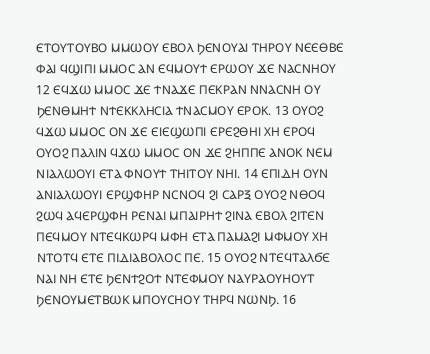ⲈⲦⲞⲨⲦⲞⲨⲂⲞ ⲘⲘⲰⲞⲨ ⲈⲂⲞⲖ ϦⲈⲚⲞⲨⲀⲒ ⲦⲎⲢⲞⲨ ⲚⲈⲈⲐⲂⲈ ⲪⲀⲒ ϤϢⲒⲠⲒ ⲘⲘⲞⲤ ⲀⲚ ⲈϤⲘⲞⲨϮ ⲈⲢⲰⲞⲨ ϪⲈ ⲚⲀⲤⲚⲎⲞⲨ 12 ⲈϤϪⲰ ⲘⲘⲞⲤ ϪⲈ ϮⲚⲀϪⲈ ⲠⲈⲔⲢⲀⲚ ⲚⲚⲀⲤⲚⲎ ⲞⲨ ϦⲈⲚⲐⲘⲎϮ ⲚϮⲈⲔⲔⲖⲎⲤⲒⲀ ϮⲚⲀⲤⲘⲞⲨ ⲈⲢⲞⲔ. 13 ⲞⲨⲞϨ ϤϪⲰ ⲘⲘⲞⲤ ⲞⲚ ϪⲈ ⲈⲒⲈϢⲰⲠⲒ ⲈⲢⲈϨⲐⲎⲒ ⲬⲎ ⲈⲢⲞϤ ⲞⲨⲞϨ ⲠⲀⲖⲒⲚ ϤϪⲰ ⲘⲘⲞⲤ ⲞⲚ ϪⲈ ϨⲎⲠⲠⲈ ⲀⲚⲞⲔ ⲚⲈⲘ ⲚⲒⲀⲖⲰⲞⲨⲒ ⲈⲦⲀ ⲪⲚⲞⲨϮ ⲦⲎⲒⲦⲞⲨ ⲚⲎⲒ. 14 ⲈⲠⲒⲆⲎ ⲞⲨⲚ ⲀⲚⲒⲀⲖⲰⲞⲨⲒ ⲈⲢϢⲪⲎⲢ ⲚⲤⲚⲞϤ ϨⲒ ⲤⲀⲢⲜ ⲞⲨⲞϨ ⲚⲐⲞϤ ϨⲰϤ ⲀϤⲈⲢϢⲪⲎ ⲢⲈⲚⲀⲒ ⲘⲠⲀⲒⲢⲎϮ ϨⲒⲚⲀ ⲈⲂⲞⲖ ϨⲒⲦⲈⲚ ⲠⲈϤⲘⲞⲨ ⲚⲦⲈϤⲔⲰⲢϤ ⲘⲪⲎ ⲈⲦⲀ ⲠⲀⲘⲀϨⲒ ⲘⲪⲘⲞⲨ ⲬⲎ ⲚⲦⲞⲦϤ ⲈⲦⲈ ⲠⲒⲆⲒⲀⲂⲞⲖⲞⲤ ⲠⲈ. 15 ⲞⲨⲞϨ ⲚⲦⲈϤⲦⲀⲖϬⲈ ⲚⲀⲒ ⲚⲎ ⲈⲦⲈ ϦⲈⲚϮϨⲞϮ ⲚⲦⲈⲪⲘⲞⲨ ⲚⲀⲨⲢⲀⲞⲨⲎⲞⲨⲦ ϦⲈⲚⲞⲨⲘⲈⲦⲂⲰⲔ ⲘⲠⲞⲨⲤⲎⲞⲨ ⲦⲎⲢϤ ⲚⲰⲚϦ. 16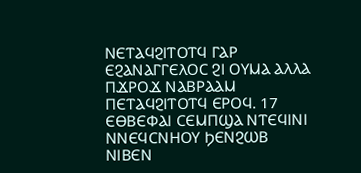ⲚⲈⲦⲀϤϨⲒⲦⲞⲦϤ ⲄⲀⲢ ⲈϨⲀⲚⲀⲄⲄⲈⲖⲞⲤ ϨⲒ ⲞⲨⲘⲀ ⲀⲖⲖⲀ ⲠϪⲢⲞϪ ⲚⲀⲂⲢⲀⲀⲘ ⲠⲈⲦⲀϤϨⲒⲦⲞⲦϤ ⲈⲢⲞϤ. 17 ⲈⲐⲂⲈⲪⲀⲒ ⲤⲈⲘⲠϢⲀ ⲚⲦⲈϤⲒⲚⲒ ⲚⲚⲈϤⲤⲚⲎⲞⲨ ϦⲈⲚϨⲰⲂ ⲚⲒⲂⲈⲚ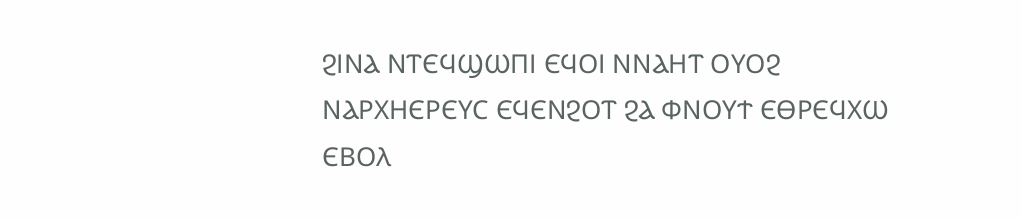ϨⲒⲚⲀ ⲚⲦⲈϤϢⲰⲠⲒ ⲈϤⲞⲒ ⲚⲚⲀⲎⲦ ⲞⲨⲞϨ ⲚⲀⲢⲬⲎⲈⲢⲈⲨⲤ ⲈϤⲈⲚϨⲞⲦ ϨⲀ ⲪⲚⲞⲨϮ ⲈⲐⲢⲈϤⲬⲰ ⲈⲂⲞⲖ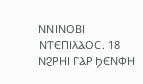ⲚⲚⲒⲚⲞⲂⲒ ⲚⲦⲈⲠⲒⲖⲀⲞⲤ. 18 ⲚϨⲢⲎⲒ ⲄⲀⲢ ϦⲈⲚⲪⲎ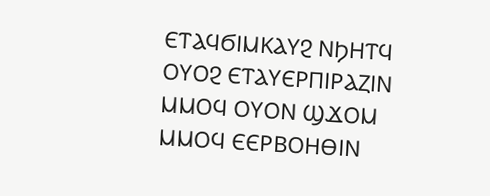ⲈⲦⲀϤϬⲒⲘⲔⲀⲨϨ ⲚϦⲎⲦϤ ⲞⲨⲞϨ ⲈⲦⲀⲨⲈⲢⲠⲒⲢⲀⲌⲒⲚ ⲘⲘⲞϤ ⲞⲨⲞⲚ ϢϪⲞⲘ ⲘⲘⲞϤ ⲈⲈⲢⲂⲞⲎⲐⲒⲚ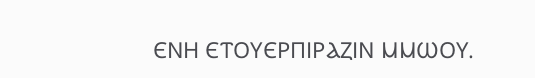ⲈⲚⲎ ⲈⲦⲞⲨⲈⲢⲠⲒⲢⲀⲌⲒⲚ ⲘⲘⲰⲞⲨ.